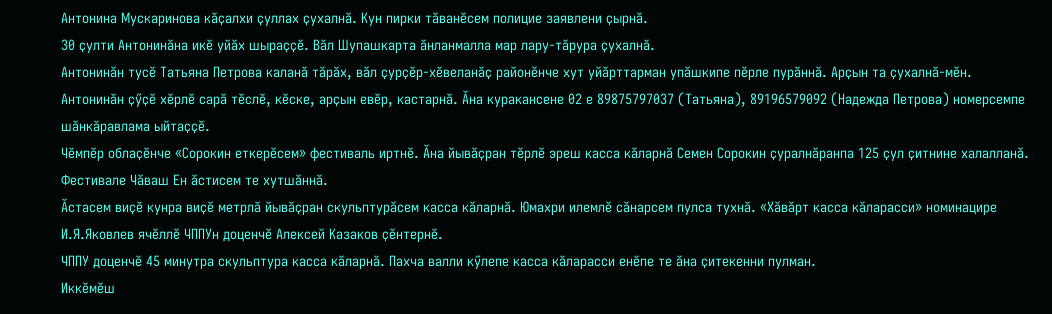Антонина Мускаринова кӑҫалхи ҫуллах ҫухалнӑ. Кун пирки тӑванӗсем полицие заявлени ҫырнӑ.
30 ҫулти Антонинӑна икӗ уйӑх шыраҫҫӗ. Вӑл Шупашкарта ӑнланмалла мар лару-тӑрура ҫухалнӑ.
Антонинӑн тусӗ Татьяна Петрова каланӑ тӑрӑх, вӑл ҫурҫӗр-хӗвеланӑҫ районӗнче хут уйӑрттарман упӑшкипе пӗрле пурӑннӑ. Арҫын та ҫухалнӑ-мӗн.
Антонинӑн ҫӳҫӗ хӗрлӗ сарӑ тӗслӗ, кӗске, арҫын евӗр, кастарнӑ. Ӑна куракансене 02 е 89875797037 (Татьяна), 89196579092 (Надежда Петрова) номерсемпе шӑнкӑравлама ыйтаҫҫӗ.
Чӗмпӗр облаҫӗнче «Сорокин еткерӗсем» фестиваль иртнӗ. Ӑна йывӑҫран тӗрлӗ эреш касса кӑларнӑ Семен Сорокин ҫуралнӑранпа 125 ҫул ҫитнине халалланӑ. Фестивале Чӑваш Ен ӑстисем те хутшӑннӑ.
Ӑстасем виҫӗ кунра виҫӗ метрлӑ йывӑҫран скульптурӑсем касса кӑларнӑ. Юмахри илемлӗ сӑнарсем пулса тухнӑ. «Хӑвӑрт касса кӑларасси» номинацире И.Я.Яковлев ячӗллӗ ЧППУн доценчӗ Алексей Казаков ҫӗнтернӗ.
ЧППУ доценчӗ 45 минутра скульптура касса кӑларнӑ. Пахча валли кӳлепе касса кӑларасси енӗпе те ӑна ҫитекенни пулман.
Иккӗмӗш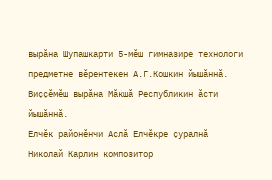вырӑна Шупашкарти 5-мӗш гимназире технологи предметне вӗрентекен А.Г.Кошкин йышӑннӑ. Виҫҫӗмӗш вырӑна Мӑкшӑ Республикин ӑсти йышӑннӑ.
Елчӗк районӗнчи Аслӑ Елчӗкре ҫуралнӑ Николай Карлин композитор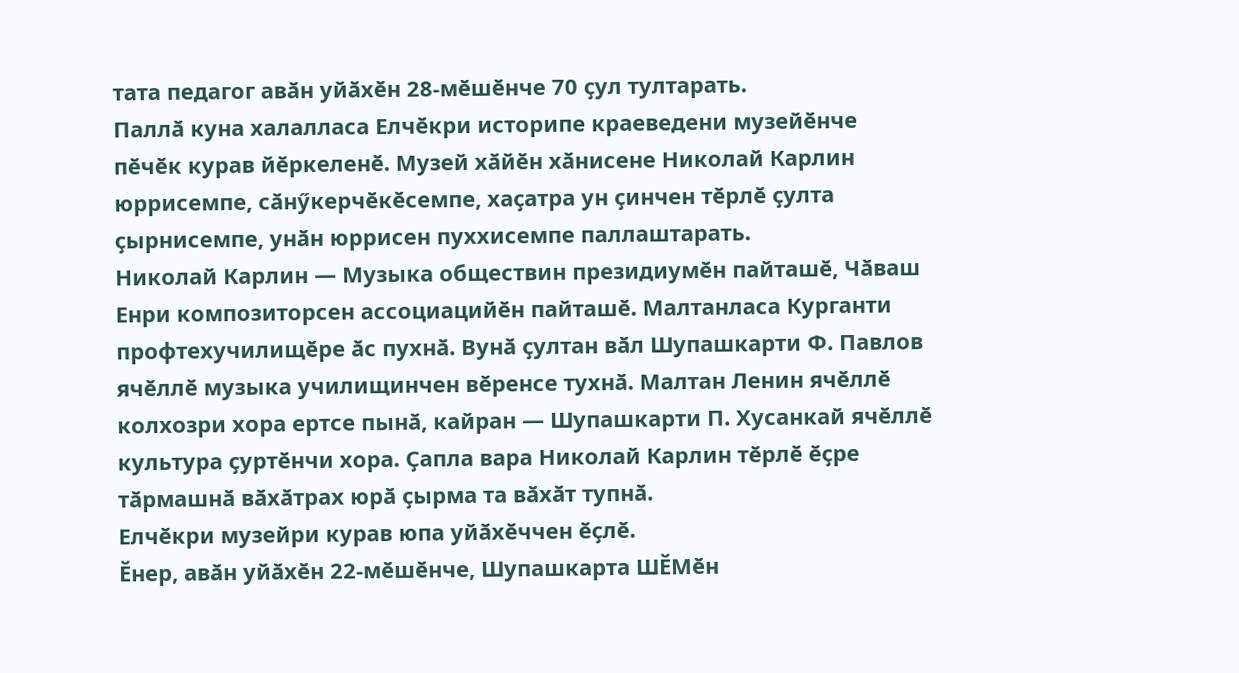тата педагог авӑн уйӑхӗн 28-мӗшӗнче 70 ҫул тултарать.
Паллӑ куна халалласа Елчӗкри историпе краеведени музейӗнче пӗчӗк курав йӗркеленӗ. Музей хӑйӗн хӑнисене Николай Карлин юррисемпе, сӑнӳкерчӗкӗсемпе, хаҫатра ун ҫинчен тӗрлӗ ҫулта ҫырнисемпе, унӑн юррисен пуххисемпе паллаштарать.
Николай Карлин — Музыка обществин президиумӗн пайташӗ, Чӑваш Енри композиторсен ассоциацийӗн пайташӗ. Малтанласа Курганти профтехучилищӗре ӑс пухнӑ. Вунӑ ҫултан вӑл Шупашкарти Ф. Павлов ячӗллӗ музыка училищинчен вӗренсе тухнӑ. Малтан Ленин ячӗллӗ колхозри хора ертсе пынӑ, кайран — Шупашкарти П. Хусанкай ячӗллӗ культура ҫуртӗнчи хора. Ҫапла вара Николай Карлин тӗрлӗ ӗҫре тӑрмашнӑ вӑхӑтрах юрӑ ҫырма та вӑхӑт тупнӑ.
Елчӗкри музейри курав юпа уйӑхӗччен ӗҫлӗ.
Ӗнер, авӑн уйӑхӗн 22-мӗшӗнче, Шупашкарта ШӖМӗн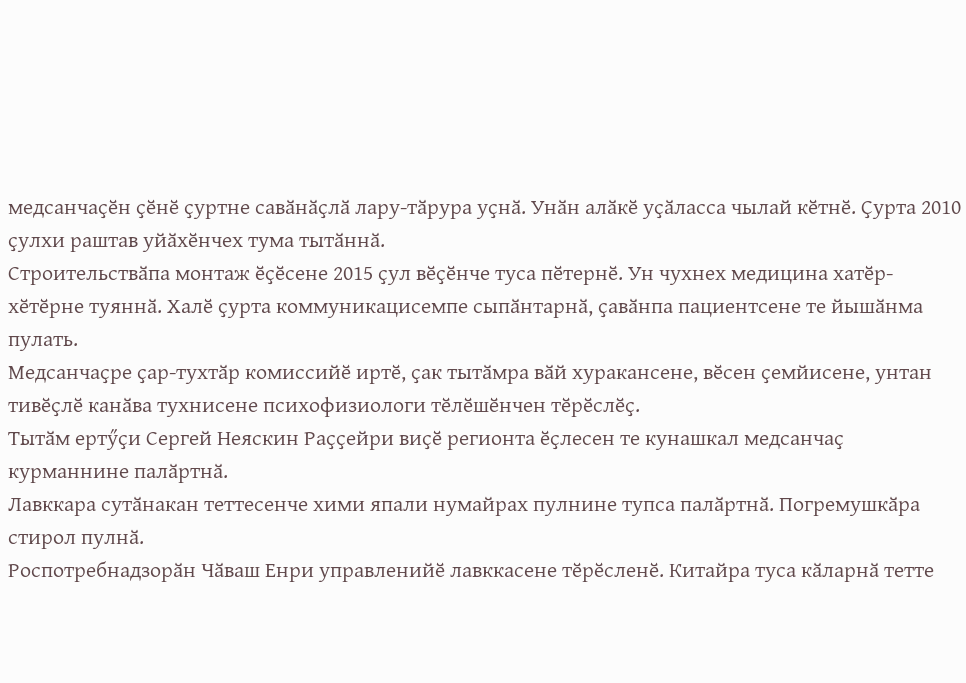медсанчаҫӗн ҫӗнӗ ҫуртне савӑнӑҫлӑ лару-тӑрура уҫнӑ. Унӑн алӑкӗ уҫӑласса чылай кӗтнӗ. Ҫурта 2010 ҫулхи раштав уйӑхӗнчех тума тытӑннӑ.
Строительствӑпа монтаж ӗҫӗсене 2015 ҫул вӗҫӗнче туса пӗтернӗ. Ун чухнех медицина хатӗр-хӗтӗрне туяннӑ. Халӗ ҫурта коммуникацисемпе сыпӑнтарнӑ, ҫавӑнпа пациентсене те йышӑнма пулать.
Медсанчаҫре ҫар-тухтӑр комиссийӗ иртӗ, ҫак тытӑмра вӑй хуракансене, вӗсен ҫемйисене, унтан тивӗҫлӗ канӑва тухнисене психофизиологи тӗлӗшӗнчен тӗрӗслӗҫ.
Тытӑм ертӳҫи Сергей Неяскин Раҫҫейри виҫӗ регионта ӗҫлесен те кунашкал медсанчаҫ курманнине палӑртнӑ.
Лавккара сутӑнакан теттесенче хими япали нумайрах пулнине тупса палӑртнӑ. Погремушкӑра стирол пулнӑ.
Роспотребнадзорӑн Чӑваш Енри управленийӗ лавккасене тӗрӗсленӗ. Китайра туса кӑларнӑ тетте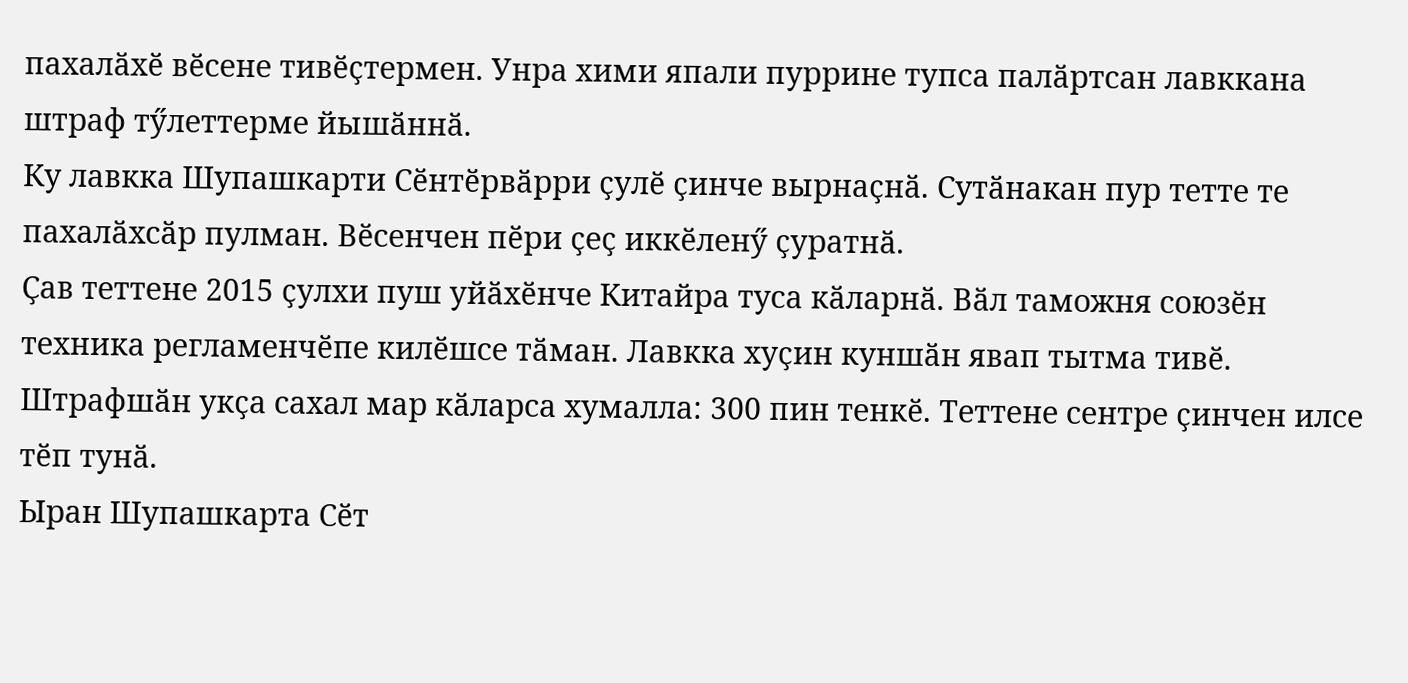пахалӑхӗ вӗсене тивӗҫтермен. Унра хими япали пуррине тупса палӑртсан лавккана штраф тӳлеттерме йышӑннӑ.
Ку лавкка Шупашкарти Сӗнтӗрвӑрри ҫулӗ ҫинче вырнаҫнӑ. Сутӑнакан пур тетте те пахалӑхсӑр пулман. Вӗсенчен пӗри ҫеҫ иккӗленӳ ҫуратнӑ.
Ҫав теттене 2015 ҫулхи пуш уйӑхӗнче Китайра туса кӑларнӑ. Вӑл таможня союзӗн техника регламенчӗпе килӗшсе тӑман. Лавкка хуҫин куншӑн явап тытма тивӗ. Штрафшӑн укҫа сахал мар кӑларса хумалла: 300 пин тенкӗ. Теттене сентре ҫинчен илсе тӗп тунӑ.
Ыран Шупашкарта Сӗт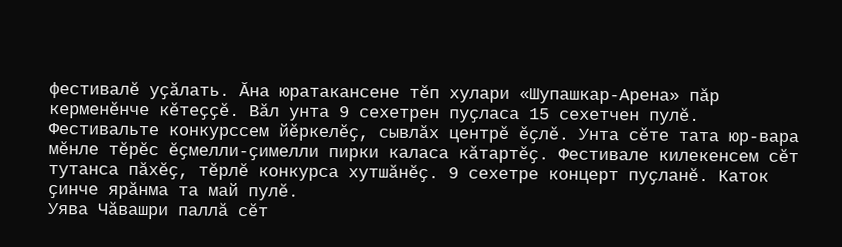фестивалӗ уҫӑлать. Ӑна юратакансене тӗп хулари «Шупашкар-Арена» пӑр керменӗнче кӗтеҫҫӗ. Вӑл унта 9 сехетрен пуҫласа 15 сехетчен пулӗ.
Фестивальте конкурссем йӗркелӗҫ, сывлӑх центрӗ ӗҫлӗ. Унта сӗте тата юр-вара мӗнле тӗрӗс ӗҫмелли-ҫимелли пирки каласа кӑтартӗҫ. Фестивале килекенсем сӗт тутанса пӑхӗҫ, тӗрлӗ конкурса хутшӑнӗҫ. 9 сехетре концерт пуҫланӗ. Каток ҫинче ярӑнма та май пулӗ.
Уява Чӑвашри паллӑ сӗт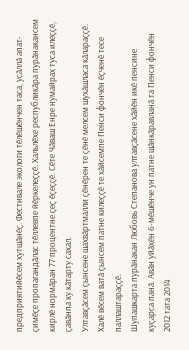предприятийӗсем хутшӑнӗҫ. Фестивале экологи тӗлӗшӗнчен таса, усӑллӑ апат-ҫимӗҫе пропагандӑлас тӗллевпе йӗркелеҫҫӗ. Хальлӗхе республикӑра пурӑнакансем кирлӗ нормӑран 77 процентне ҫеҫ ӗҫеҫҫӗ. Сӗте Чӑваш Енре нумайрах туса илеҫҫӗ, ҫавӑнпа ку кӑтарту сахал.
Ултавҫӑсем ҫынсене шахвӑртмалли ҫӗнӗрен те ҫӗнӗ мелсем шухӑшласа кӑлараҫҫӗ. Халӗ вӗсем ватӑ ҫынсем патне килеҫҫӗ те хӑйсемпе Пенси фончӗн ӗҫченӗ тесе паллаштараҫҫӗ.
Шупашкарта пурӑнакан Любовь Степанова ултавҫӑсене хӑйӗн икӗ пенсине куҫарса панӑ. Авӑн уйӑхӗн 6-мӗшӗнче ун патне шӑнкӑравланӑ та Пенси фончӗн 2012 тата 2014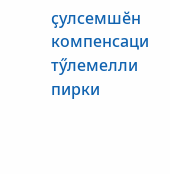ҫулсемшӗн компенсаци тӳлемелли пирки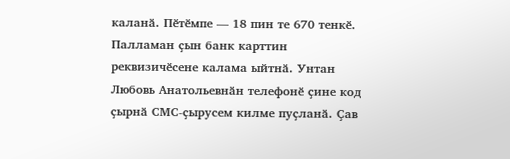каланӑ. Пӗтӗмпе — 18 пин те 670 тенкӗ.
Палламан ҫын банк карттин реквизичӗсене калама ыйтнӑ. Унтан Любовь Анатольевнӑн телефонӗ ҫине код ҫырнӑ СМС-ҫырусем килме пуҫланӑ. Ҫав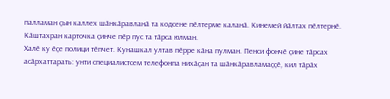палламан ҫын каллех шӑнкӑравланӑ та кодсене пӗлтерме каланӑ. Кинемей йӑлтах пӗлтернӗ. Кӑштахран карточка ҫинче пӗр пус та тӑрса юлман.
Халӗ ку ӗҫе полици тӗпчет. Кунашкал ултав пӗрре кӑна пулман. Пенси фончӗ ҫине тӑрсах асӑрхаттарать: унти специалистсем телефонпа нихӑҫан та шӑнкӑравламаҫҫӗ, кил тӑрӑх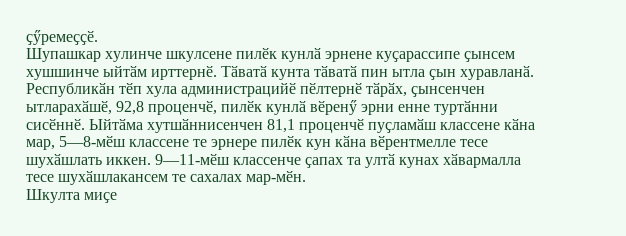ҫӳремеҫҫӗ.
Шупашкар хулинче шкулсене пилӗк кунлӑ эрнене куҫарассипе ҫынсем хушшинче ыйтӑм ирттернӗ. Тӑватӑ кунта тӑватӑ пин ытла ҫын хуравланӑ.
Республикӑн тӗп хула администрацийӗ пӗлтернӗ тӑрӑх, ҫынсенчен ытларахӑшӗ, 92,8 проценчӗ, пилӗк кунлӑ вӗренӳ эрни енне туртӑнни сисӗннӗ. Ыйтӑма хутшӑннисенчен 81,1 проценчӗ пуҫламӑш классене кӑна мар, 5—8-мӗш классене те эрнере пилӗк кун кӑна вӗрентмелле тесе шухӑшлать иккен. 9—11-мӗш классенче ҫапах та ултӑ кунах хӑвармалла тесе шухӑшлакансем те сахалах мар-мӗн.
Шкулта миҫе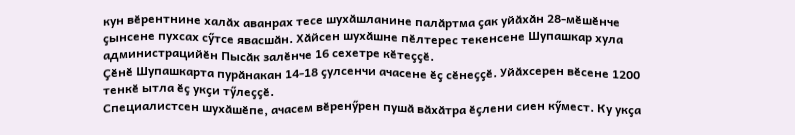кун вӗрентнине халӑх аванрах тесе шухӑшланине палӑртма ҫак уйӑхӑн 28-мӗшӗнче ҫынсене пухсах сӳтсе явасшӑн. Хӑйсен шухӑшне пӗлтерес текенсене Шупашкар хула администрацийӗн Пысӑк залӗнче 16 сехетре кӗтеҫҫӗ.
Ҫӗнӗ Шупашкарта пурӑнакан 14-18 ҫулсенчи ачасене ӗҫ сӗнеҫҫӗ. Уйӑхсерен вӗсене 1200 тенкӗ ытла ӗҫ укҫи тӳлеҫҫӗ.
Специалистсен шухӑшӗпе, ачасем вӗренӳрен пушӑ вӑхӑтра ӗҫлени сиен кӳмест. Ку укҫа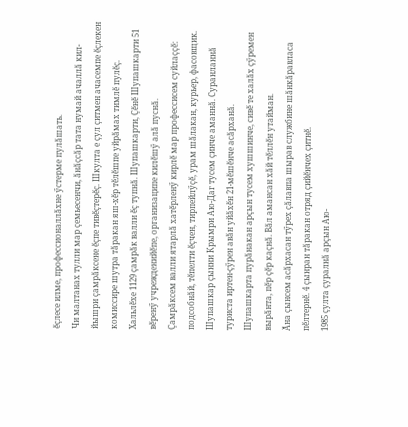ӗҫлесе илме, профессионаллӑхне ӳстерме пулӑшать.
Чи малтанах тулли мар ҫемьесенчи, ӑнӑҫсӑр тата нумай ачаллӑ кил-йышри ҫамрӑксене ӗҫпе тивӗҫтерӗҫ. Шкулта е ҫул ҫитмен ачасемпе ӗҫлекен комиссире шутра тӑракан яш-хӗр тӗлӗшпе уйрӑмах тимлӗ пулӗҫ.
Хальлӗхе 1129 ҫамрӑк валли ӗҫ тупнӑ. Шупашкарти, Ҫӗнӗ Шупашкарти 51 вӗренӳ учрежденийӗпе, организаципе килӗшӳ алӑ пуснӑ.
Ҫамрӑксем валли ятарлӑ хатӗрленӳ кирлӗ мар профессисем суйлаҫҫӗ: подсобнӑй, тӗпелти ӗҫчен, тирпейлӳҫӗ, урам шӑлакан, курьер, фасовщик.
Шупашкар ҫынни Крымри Аю-Даг тусем ҫинче аманнӑ. Суранланнӑ туриста иртен-ҫӳрен авӑн уйӑхӗн 21-мӗшӗнче асӑрханӑ.
Шупашкарта пурӑнакан арҫын тусем хушшинче, сивӗ те халӑх ҫӳремен вырӑнта, пӗр ҫӗр каҫнӑ. Вӑл амансан хӑй тӗллӗн утайман.
Ӑна ҫынсем асӑрхасан тӳрех ҫӑлавпа шырав службине шӑнкӑравласа пӗлтернӗ. 4 ҫынран тӑракан отряд ҫийӗнчех ҫитнӗ.
1985 ҫулта ҫуралнӑ арҫын Аю-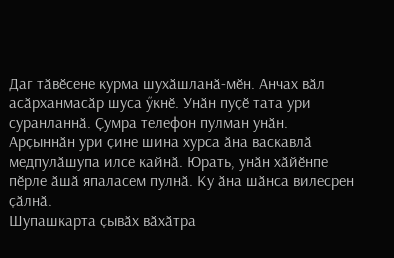Даг тӑвӗсене курма шухӑшланӑ-мӗн. Анчах вӑл асӑрханмасӑр шуса ӳкнӗ. Унӑн пуҫӗ тата ури суранланнӑ. Ҫумра телефон пулман унӑн.
Арҫыннӑн ури ҫине шина хурса ӑна васкавлӑ медпулӑшупа илсе кайнӑ. Юрать, унӑн хӑйӗнпе пӗрле ӑшӑ япаласем пулнӑ. Ку ӑна шӑнса вилесрен ҫӑлнӑ.
Шупашкарта ҫывӑх вӑхӑтра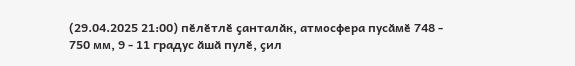(29.04.2025 21:00) пӗлӗтлӗ ҫанталӑк, атмосфера пусӑмӗ 748 - 750 мм, 9 - 11 градус ӑшӑ пулӗ, ҫил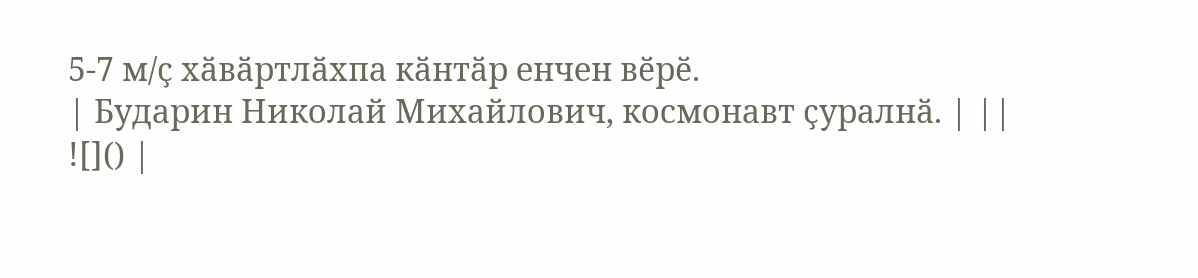5-7 м/ҫ хӑвӑртлӑхпа кӑнтӑр енчен вӗрӗ.
| Бударин Николай Михайлович, космонавт ҫуралнӑ. | ||
![]() |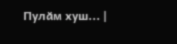Пулӑм хуш... |